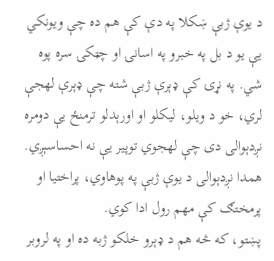د یوې ژبې ښکلا په دې کې هم ده چې ویونکي یې یو د بل په خبرو په اسانۍ او چټکۍ سره پوه شي. په نړۍ کې ډېرې ژبې شته چې ډېرې لهجې لري، خو د ویلو، لیکلو او اورېدلو ترمنځ یې دومره نږدېوالی دی چې لهجوي توپیر یې نه احساسېږي. همدا نږدېوالی د یوې ژبې په پوهاوي، پراختیا او پرمختګ کې مهم رول ادا کوي.
پښتو، که څه هم د ډېرو خلکو ژبه ده او په لروبر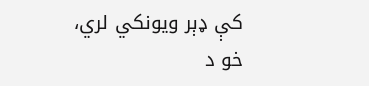کې ډېر ویونکي لري، خو د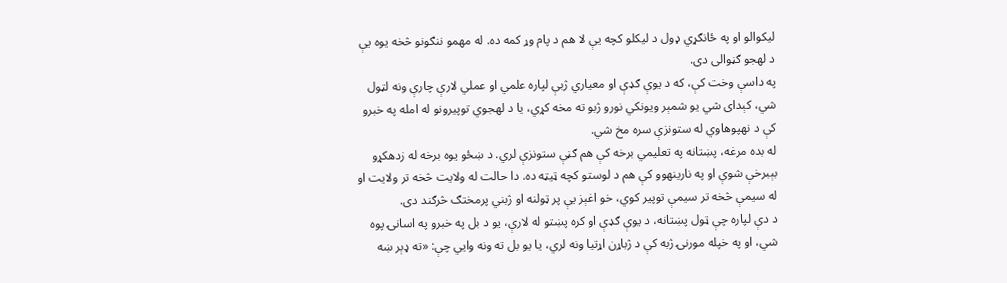لیکوالو او په ځانګړي ډول د لیکلو کچه یې لا هم د پام وړ کمه ده. له مهمو ننګونو څخه یوه یې د لهجو ګڼوالی دی.
په داسې وخت کې، که د یوې ګډې او معیاري ژبې لپاره علمي او عملي لارې چارې ونه لټول شي، کېدای شي یو شمېر ویونکي نورو ژبو ته مخه کړي، یا د لهجوي توپیرونو له امله په خبرو کې د نهپوهاوي له ستونزې سره مخ شي.
له بده مرغه، پښتانه په تعلیمي برخه کې هم ګڼې ستونزې لري. د ښځو یوه برخه له زدهکړو بېبرخې شوې او په نارینهوو کې هم د لوستو کچه ټیټه ده. دا حالت له ولایت څخه تر ولایت او له سیمې څخه تر سیمې توپیر کوي، خو اغېز یې پر ټولنه او ژبني پرمختګ څرګند دی.
د دې لپاره چې ټول پښتانه، د یوې ګډې او کره پښتو له لارې، یو د بل په خبرو په اسانۍ پوه شي، او په خپله مورنۍ ژبه کې د ژباړن اړتیا ونه لري، یا یو بل ته ونه وايي چې: «ته ډېر ښه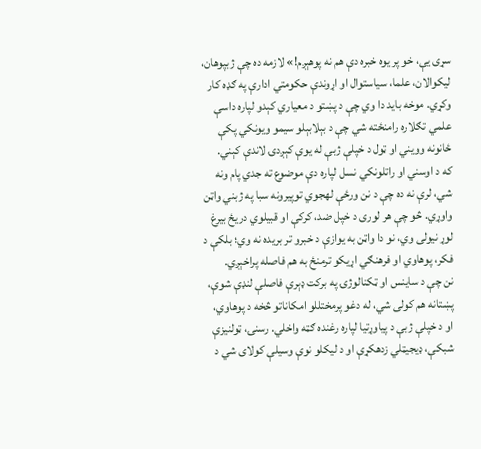سړی یې، خو پر یوه خبره دې هم نه پوهېږم!» لازمه ده چې ژبپوهان، لیکوالان، علما، سیاستوال او اړوندې حکومتي ادارې په ګډه کار وکړي. موخه باید دا وي چې د پښتو د معیاري کېدو لپاره داسې علمي تګلاره رامنځته شي چې د بېلابېلو سیمو ویونکي پکې ځانونه وویني او ټول د خپلې ژبې له یوې کېږدۍ لاندې کېني.
که د اوسني او راتلونکي نسل لپاره دې موضوع ته جدي پام ونه شي، لرې نه ده چې د نن ورځې لهجوي توپیرونه سبا په ژبني واټن واوړي. څو چې هر لوری د خپل ضد، کرکې او قبیلوي دریځ بیرغ لوړ نیولی وي، نو دا واټن به یوازې د خبرو تر بریده نه وي؛ بلکې د فکر، پوهاوي او فرهنګي اړیکو ترمنځ به هم فاصله پراخېږي.
نن چې د ساینس او ټکنالوژۍ په برکت ډېرې فاصلې لنډې شوې، پښتانه هم کولی شي، له دغو پرمختللو امکاناتو څخه د پوهاوي، او د خپلې ژبې د پیاوړتیا لپاره رغنده ګټه واخلي. رسنۍ، ټولنیزې شبکې، ډیجیټلي زدهکړې او د لیکلو نوې وسیلې کولای شي د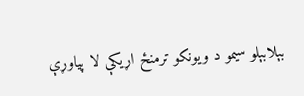بېلابېلو سیمو د ویونکو ترمنځ اړیکې لا پیاوړې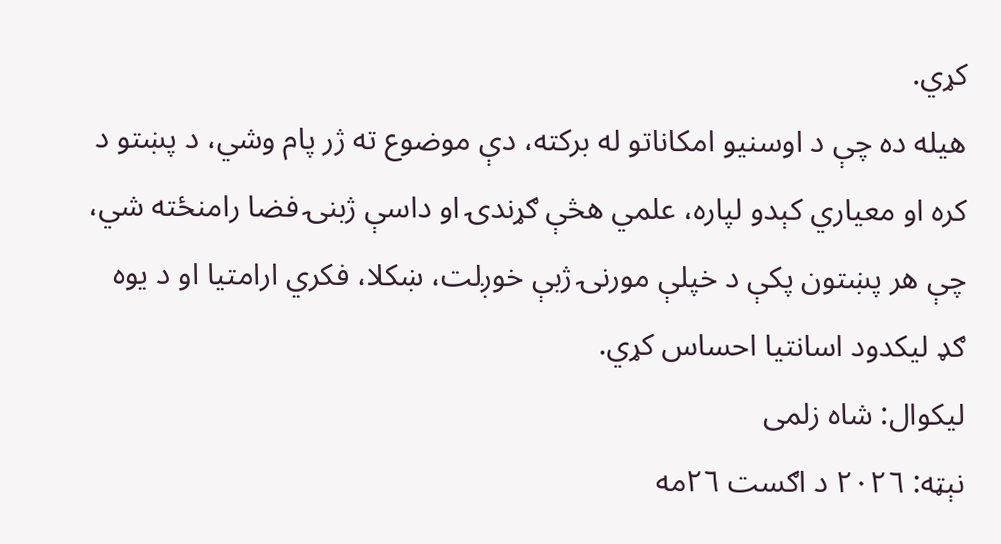کړي.
هیله ده چې د اوسنیو امکاناتو له برکته، دې موضوع ته ژر پام وشي، د پښتو د کره او معیاري کېدو لپاره، علمي هڅې ګړندۍ او داسې ژبنۍ فضا رامنځته شي، چې هر پښتون پکې د خپلې مورنۍ ژبې خوږلت، ښکلا، فکري ارامتیا او د یوه ګډ لیکدود اسانتیا احساس کړي.
لیکوال: شاه زلمی
نېټه: ٢٠٢٦ د اګست ٢٦مه